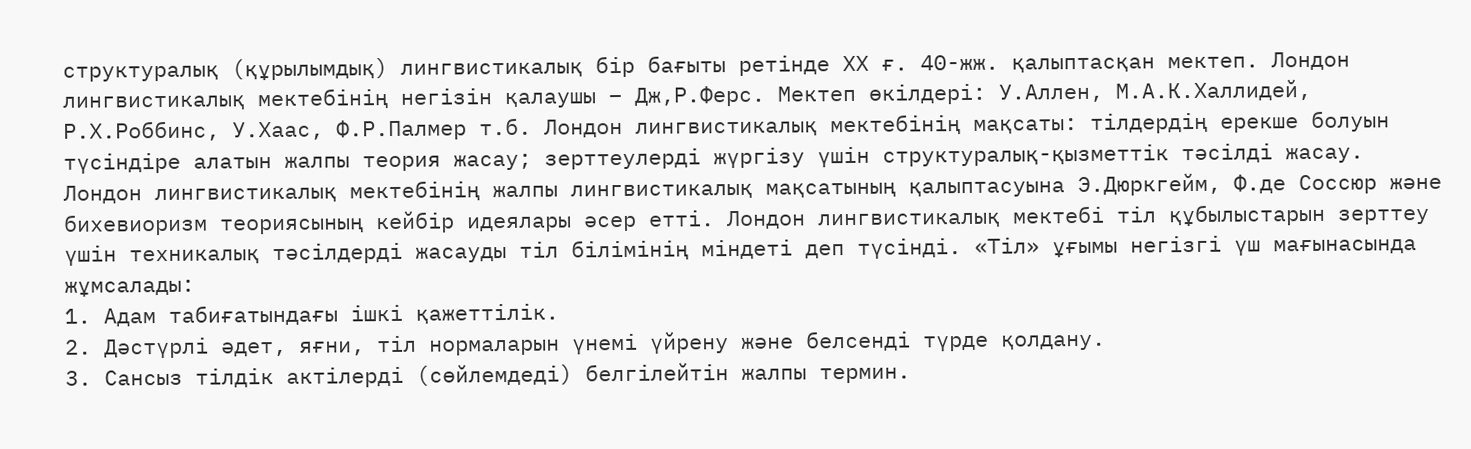структуралық (құрылымдық) лингвистикалық бір бағыты ретінде ХХ ғ. 40-жж. қалыптасқан мектеп. Лондон лингвистикалық мектебінің негізін қалаушы – Дж,Р.Ферс. Мектеп өкілдері: У.Аллен, М.А.К.Халлидей, Р.Х.Роббинс, У.Хаас, Ф.Р.Палмер т.б. Лондон лингвистикалық мектебінің мақсаты: тілдердің ерекше болуын түсіндіре алатын жалпы теория жасау; зерттеулерді жүргізу үшін структуралық-қызметтік тәсілді жасау. Лондон лингвистикалық мектебінің жалпы лингвистикалық мақсатының қалыптасуына Э.Дюркгейм, Ф.де Соссюр және бихевиоризм теориясының кейбір идеялары әсер етті. Лондон лингвистикалық мектебі тіл құбылыстарын зерттеу үшін техникалық тәсілдерді жасауды тіл білімінің міндеті деп түсінді. «Тіл» ұғымы негізгі үш мағынасында жұмсалады:
1. Адам табиғатындағы ішкі қажеттілік.
2. Дәстүрлі әдет, яғни, тіл нормаларын үнемі үйрену және белсенді түрде қолдану.
3. Сансыз тілдік актілерді (сөйлемдеді) белгілейтін жалпы термин.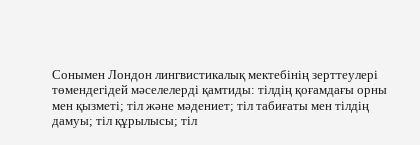Сонымен Лондон лингвистикалық мектебінің зерттеулері төмендегідей мәселелерді қамтиды: тілдің қоғамдағы орны мен қызметі; тіл және мәдениет; тіл табиғаты мен тілдің дамуы; тіл құрылысы; тіл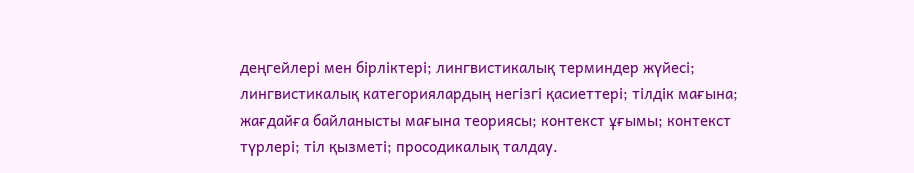деңгейлері мен бірліктері; лингвистикалық терминдер жүйесі; лингвистикалық категориялардың негізгі қасиеттері; тілдік мағына; жағдайға байланысты мағына теориясы; контекст ұғымы; контекст түрлері; тіл қызметі; просодикалық талдау.